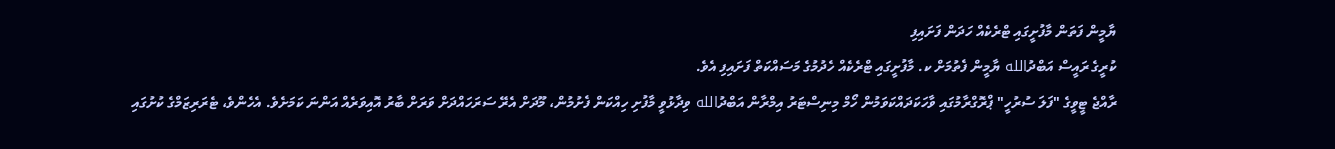ޔާމީން ފަތަން މާފުށީގައި ޓްރެކެއް ހަދަން ފަށައިފި
ކުރީގެ ރައީސް އަބްދުالله ޔާމީން ފެތުމަށް ކ. މާފުށީގައި ޓްރެކެއް ހެދުމުގެ މަސައްކަތް ފަށައިފި އެވެ.
ރާއްޖެ ޓީވީގެ "ފަލަ ސުރުހީ" ޕްރޮގްރާމުގައި ވާހަކަދައްކަވަމުން ހޯމް މިނިސްޓަރު އިމްރާން އަބްދުالله ވިދާޅުވީ މާފުށި ހިއްކަން ފެށުމުން، މޫދަށް އެރޭ ސަރަހައްދަށް ވަރަށް ބާރު އޮއިވަރެއް އަންނަ ކަމަށެވެ. އެހެންވެ، ޓެރަރިޒަމްގެ ކުށުގައި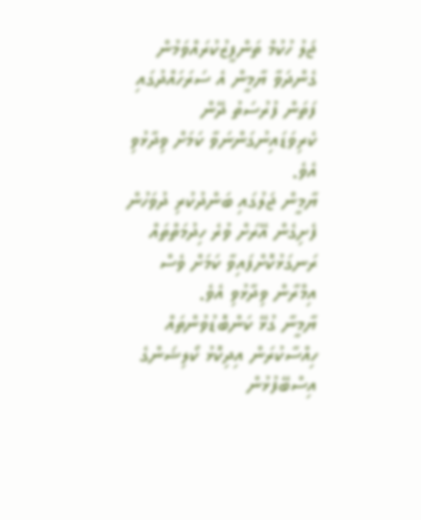ޖަލު ހުކުމް ތަންފީޒުކުރައްވަމުން ގެންދަވާ ޔާމީން އެ ސަރަހައްދުގައި ފަތަން ފުރުސަތު ދޭން ކެރިވަޑައިނުގަންނަވާ ކަމަށް ވިދާޅުވި އެވެ.
ޔާމީން ޖަލުގައި ބަންދުކުރި ދުވަހުން ފެށިގެން އޭރަށް ވުރެ ހިދުމަތްތައް ރަނގަޅުކޮށްފައިވާ ކަމަށް ވެސް އިމްރާން ވިދާޅުވި އެވެ.
ޔާމީނާ ގުޅޭ ކަންބޮޑުވުންތައް ހިއްސާކުރަން އިދިކޮޅު ކޯލިޝަންގެ އިސްބޭފުޅުން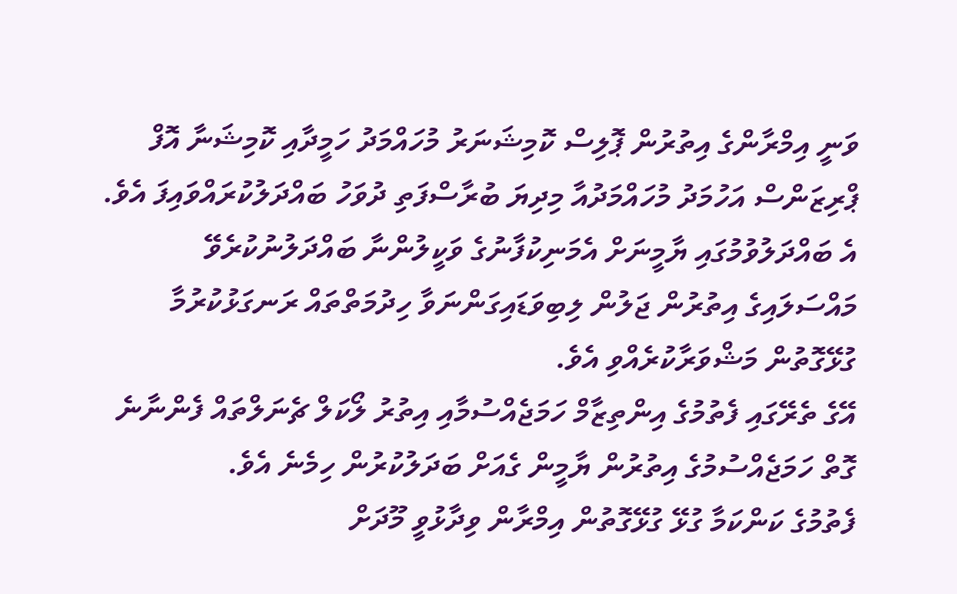ވަނީ އިމްރާންގެ އިތުރުން ޕޮލިސް ކޮމިޝަނަރު މުހައްމަދު ހަމީދާއި ކޮމިޝަނާ އޮފް ޕްރިޒަންސް އަހުމަދު މުހައްމަދުއާ މިދިޔަ ބުރާސްފަތި ދުވަހު ބައްދަލުކުރައްވައިފަ އެވެ. އެ ބައްދަލުވުމުގައި ޔާމީނަށް އެމަނިކުފާނުގެ ވަކީލުންނާ ބައްދަލުނުކުރެވޭ މައްސަލައިގެ އިތުރުން ޖަލުން ލިބިވަޑައިގަންނަވާ ހިދުމަތްތައް ރަނގަޅުކުރުމާ ގުޅޭގޮތުން މަޝްވަރާކުރެއްވި އެވެ.
އޭގެ ތެރޭގައި ފެތުމުގެ އިންތިޒާމް ހަމަޖެއްސުމާއި އިތުރު ލޯކަލް ޗެނަލްތައް ފެންނާނެ ގޮތް ހަމަޖެއްސުމުގެ އިތުރުން ޔާމީން ގެއަށް ބަދަލުކުރުން ހިމެނެ އެވެ.
ފެތުމުގެ ކަންކަމާ ގުޅޭ ގުޅޭގޮތުން އިމްރާން ވިދާޅުވީ މޫދަށް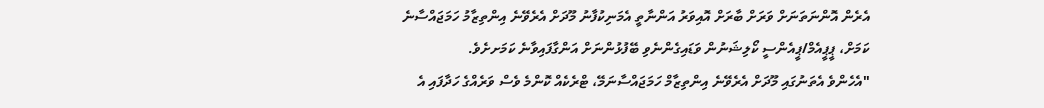އެރެން އޮންނަތަނަށް ވަރަށް ބާރަށް އޮއިވަރު އަންނާތީ އެމަނިކުފާނު މޫދަށް އެރެވޭނެ އިންތިޒާމު ހަމަޖައްސާނެ ކަމަށް، ޕީޕީއެމް/ޕީއެންސީ ކޯލިޝަނުން ވަޑައިގެންނެވި ބޭފުޅުންނަށް އަންގާފައިވާނެ ކަމަށށެވެ.
"އެހެންވެ އެތަނުގައި މޫދަށް އެރެވޭނެ އިންތިޒާމް ހަމަޖައްސާނަމޭ، ޓްރެކެއް ކޮންމެ ވެސް ވަރެއްގެ ހަދާފައި އެ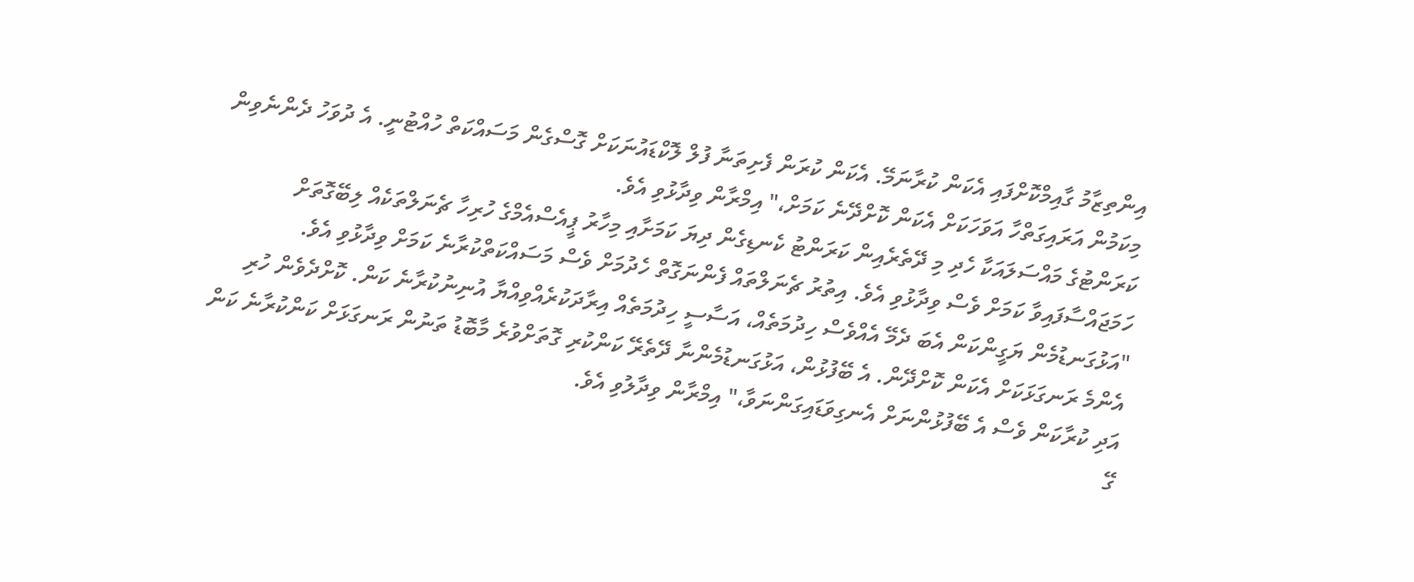އިންތިޒާމު ގާއިމްކޮށްފައި އެކަން ކުރާނަމޭ. އެކަން ކުރަން ފެށިތަނާ ފުލް ލޮކްޑައުނަކަށް ގޮސްގެން މަސައްކަތް ހުއްޓުނީ. އެ ދުވަހު ދެންނެވިން މިކަމުން އަރައިގަތްހާ އަވަހަކަށް އެކަން ކޮށްދޭނެ ކަމަށް،" އިމްރާން ވިދާޅުވި އެވެ.
ކަރަންޓުގެ މައްސަލައަކާ ހެދި މި ދޭތެރެއިން ކަރަންޓު ކެނޑިގެން ދިޔަ ކަމަށާއި މިހާރު ޕީއެސްއެމްގެ ހުރިހާ ޗެނަލްތަކެއް ލިބޭގޮތަށް ހަމަޖައްސާފައިވާ ކަމަށް ވެސް ވިދާޅުވި އެވެ. އިތުރު ޗެނަލްތައް ފެންނަގޮތް ހެދުމަށް ވެސް މަސައްކަތްކުރާނެ ކަމަށް ވިދާޅުވި އެވެ.
"އަޅުގަނޑުމެން ޔަގީންކަން އެބަ ދެމޭ އެއްވެސް ހިދުމަތެއް، އަސާސީ ހިދުމަތެއް އިރާދަކުރެއްވިއްޔާ އުނިނުކުރާނެ ކަން. ކޮށްދެވެން ހުރި އެންމެ ރަނގަޅަކަށް އެކަން ކޮށްދޭން. އެ ބޭފުޅުން، އަޅުގަނޑުމެންނާ ދޭތެރޭ ކަންކުރި ގޮތަށްވުރެ މާބޮޑު ތަނުން ރަނގަޅަށް ކަންކުރާނެ ކަން އަދި ކުރާކަން ވެސް އެ ބޭފުޅުންނަށް އެނގިވަޑައިގަންނަވާ،" އިމްރާން ވިދާލުވި އެވެ.
ގޭ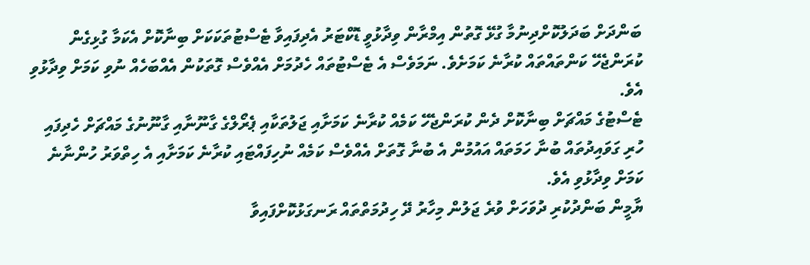ބަންދަށް ބަދަލުކޮށްދިނުމާ ގުޅޭ ގޮތުން އިމްރާން ވިދާޅުވީ ޑޮކްޓަރު އެދިފައިވާ ޓެސްޓުތަކަކަށް ބިނާކޮށް އެކަމާ ގުޅިގެން ކުރަންޖެހޭ ކަންތައްތައް ކުރާނެ ކަމަށެވެ. ނަމަވެސް އެ ޓެސްޓުތައް ހެދުމަށް އެއްވެސް ގޮތަކުން އެއްބަހެއް ނުވި ކަމަށް ވިދާޅުވި އެވެ.
ޓެސްޓުގެ މައްޗަށް ބިނާކޮށް ދެން ކުރަންޖެހޭ ކަމެއް ކުރާނެ ކަމަށާއި ޖަލުތަކާއި ޕެރޯލްގެ ގާނޫނާއި ގާނޫނުގެ މައްޗަށް ހެދިފައި ހުރި ގަވައިދުތައް ބުނާ ހަމަތައް އައުމުން އެ ބުނާ ގޮތަށް އެއްވެސް ކަމެއް ނުހިފައްޓައި ކުރާނެ ކަމަށާއި އެ ހިތްވަރު ހުންނާނެ ކަމަށް ވިދާޅުވި އެވެ.
ޔާމީން ބަންދުކުރި ދުވަހަށް ވުރެ ޖަލުން މިހާރު ދޭ ހިދުމަތްތައް ރަނގަޅުކޮށްފައިވާ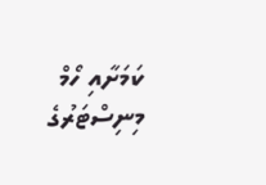ކަމަށާއި ހޯމް މިނިސްޓަރުގެ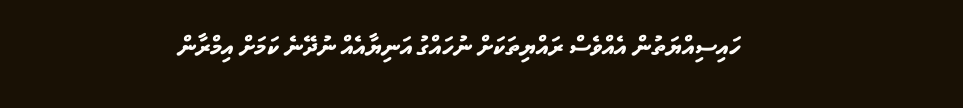ހައިސިއްޔަތުން އެއްވެސް ރައްޔިތަކަށް ނުހައްގު އަނިޔާއެއް ނުދޭނެ ކަމަށް އިމްރާން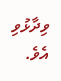ވިދާޅުވި އެވެ.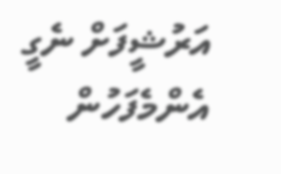އަރުޝީފަށް ނެގީ
އެންމެފަހުން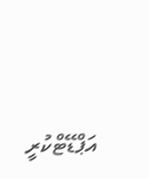އަޕްޑޭޓްކުރީ